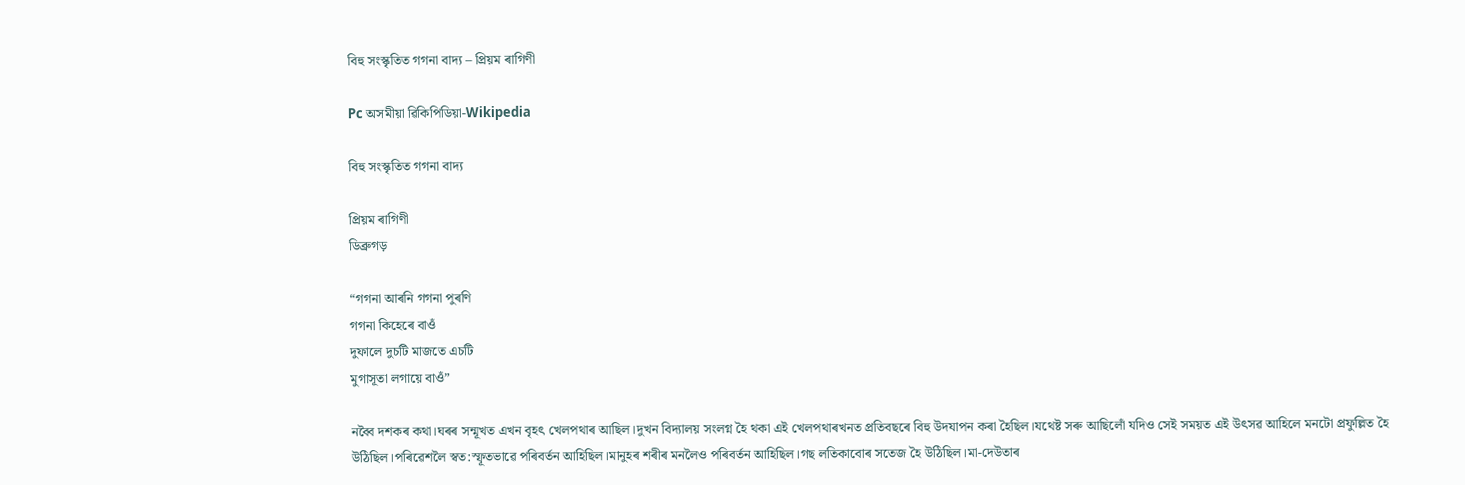বিহু সংস্কৃতিত গগনা বাদ্য – প্ৰিয়ম ৰাগিণী

Pc অসমীয়া ৱিকিপিডিয়া-Wikipedia

বিহু সংস্কৃতিত গগনা বাদ্য

প্ৰিয়ম ৰাগিণী
ডিব্ৰুগড়

“গগনা আৰনি গগনা পুৰণি
গগনা কিহেৰে বাওঁ
দুফালে দুচটি মাজতে এচটি
মুগাসূতা লগায়ে বাওঁ”

নব্বৈ দশকৰ কথা।ঘৰৰ সন্মূখত এখন বৃহৎ খেলপথাৰ আছিল।দুখন বিদ্যালয় সংলগ্ন হৈ থকা এই খেলপথাৰখনত প্ৰতিবছৰে বিহু উদযাপন কৰা হৈছিল।যথেষ্ট সৰু আছিলোঁ যদিও সেই সময়ত এই উৎসৱ আহিলে মনটো প্ৰফুল্লিত হৈ উঠিছিল।পৰিৱেশলৈ স্বত:স্ফূতভাৱে পৰিবৰ্তন আহিছিল।মানুহৰ শৰীৰ মনলৈও পৰিবৰ্তন আহিছিল।গছ লতিকাবোৰ সতেজ হৈ উঠিছিল।মা-দেউতাৰ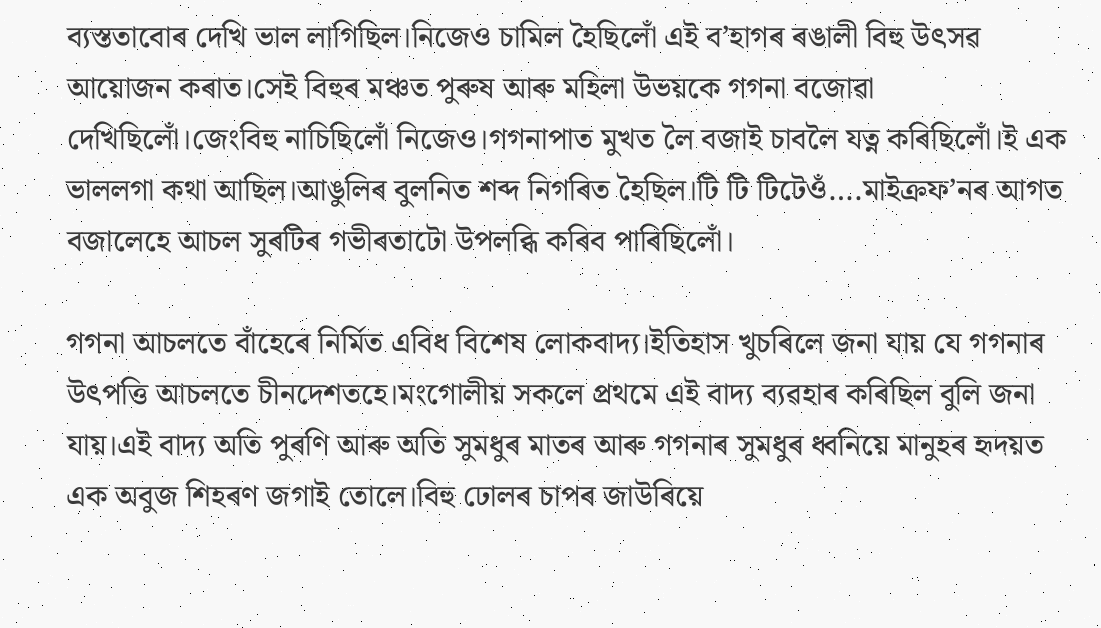ব্যস্ততাবোৰ দেখি ভাল লাগিছিল।নিজেও চামিল হৈছিলোঁ এই ব’হাগৰ ৰঙালী বিহু উৎসৱ আয়োজন কৰাত।সেই বিহুৰ মঞ্চত পুৰুষ আৰু মহিলা উভয়কে গগনা বজোৱা দেখিছিলোঁ।জেংবিহু নাচিছিলোঁ নিজেও।গগনাপাত মুখত লৈ বজাই চাবলৈ যত্ন কৰিছিলোঁ।ই এক ভাললগা কথা আছিল।আঙুলিৰ বুলনিত শব্দ নিগৰিত হৈছিল।টি টি টিটেওঁ….মাইক্ৰফ’নৰ আগত বজালেহে আচল সুৰটিৰ গভীৰতাটো উপলব্ধি কৰিব পাৰিছিলোঁ।

গগনা আচলতে বাঁহেৰে নিৰ্মিত এবিধ বিশেষ লোকবাদ্য।ইতিহাস খুচৰিলে জনা যায় যে গগনাৰ উৎপত্তি আচলতে চীনদেশতহে।মংগোলীয় সকলে প্ৰথমে এই বাদ্য ব্যৱহাৰ কৰিছিল বুলি জনা যায়।এই বাদ্য অতি পুৰণি আৰু অতি সুমধুৰ মাতৰ আৰু গগনাৰ সুমধুৰ ধ্বনিয়ে মানুহৰ হৃদয়ত এক অবুজ শিহৰণ জগাই তোলে।বিহু ঢোলৰ চাপৰ জাউৰিয়ে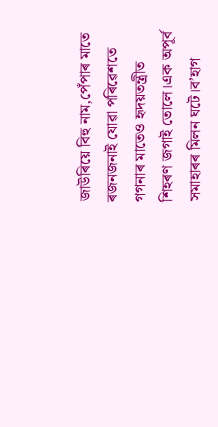জাউৰিয়ে বিহু নাম,পেঁপাৰ মাতে ৰজনজনাই যোৱা পৰিৱেশতে গগনাৰ মাতেও হৃদয়তন্ত্ৰীত শিহৰণ জগাই তোলে।এক অপূৰ্ব সমাহাৰৰ মিলন ঘটে।ব’হাগ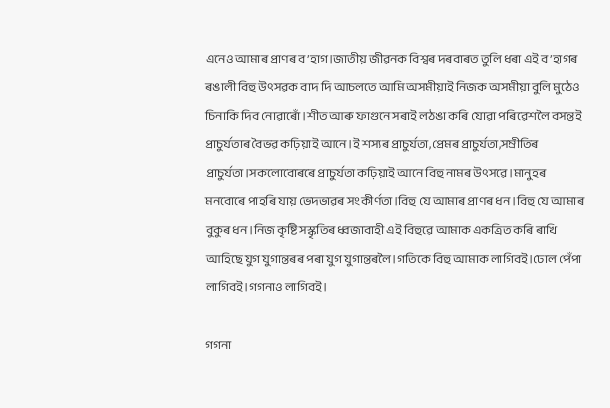এনেও আমাৰ প্ৰাণৰ ব’হাগ।জাতীয় জীৱনক বিশ্বৰ দৰবাৰত তুলি ধৰা এই ব’হাগৰ ৰঙালী বিহু উৎসৱক বাদ দি আচলতে আমি অসমীয়াই নিজক অসমীয়া বুলি মুঠেও চিনাকি দিব নোৱাৰোঁ।শীত আৰু ফাগুনে সৰাই লঠঙা কৰি যোৱা পৰিৱেশলৈ বসন্তই প্ৰাচুৰ্যতাৰ বৈভৱ কঢ়িয়াই আনে।ই শস্যৰ প্ৰাচুৰ্যতা,প্ৰেমৰ প্ৰাচুৰ্যতা,সম্ৰীতিৰ প্ৰাচুৰ্যতা।সকলোবোৰৰে প্ৰাচুৰ্যতা কঢ়িয়াই আনে বিহু নামৰ উৎসৱে।মানুহৰ মনবোৰে পাহৰি যায় ভেদভাৱৰ সংকীৰ্ণতা।বিহু যে আমাৰ প্ৰাণৰ ধন।বিহু যে আমাৰ বুকুৰ ধন।নিজ কৃষ্টি সস্কৃতিৰ ধ্বজাবাহী এই বিহুৱে আমাক একত্ৰিত কৰি ৰাখি আহিছে যুগ যুগান্তৰৰ পৰা যুগ যুগান্তৰলৈ।গতিকে বিহু আমাক লাগিবই।ঢোল পেঁপা লাগিবই।গগনাও লাগিবই।

গগনা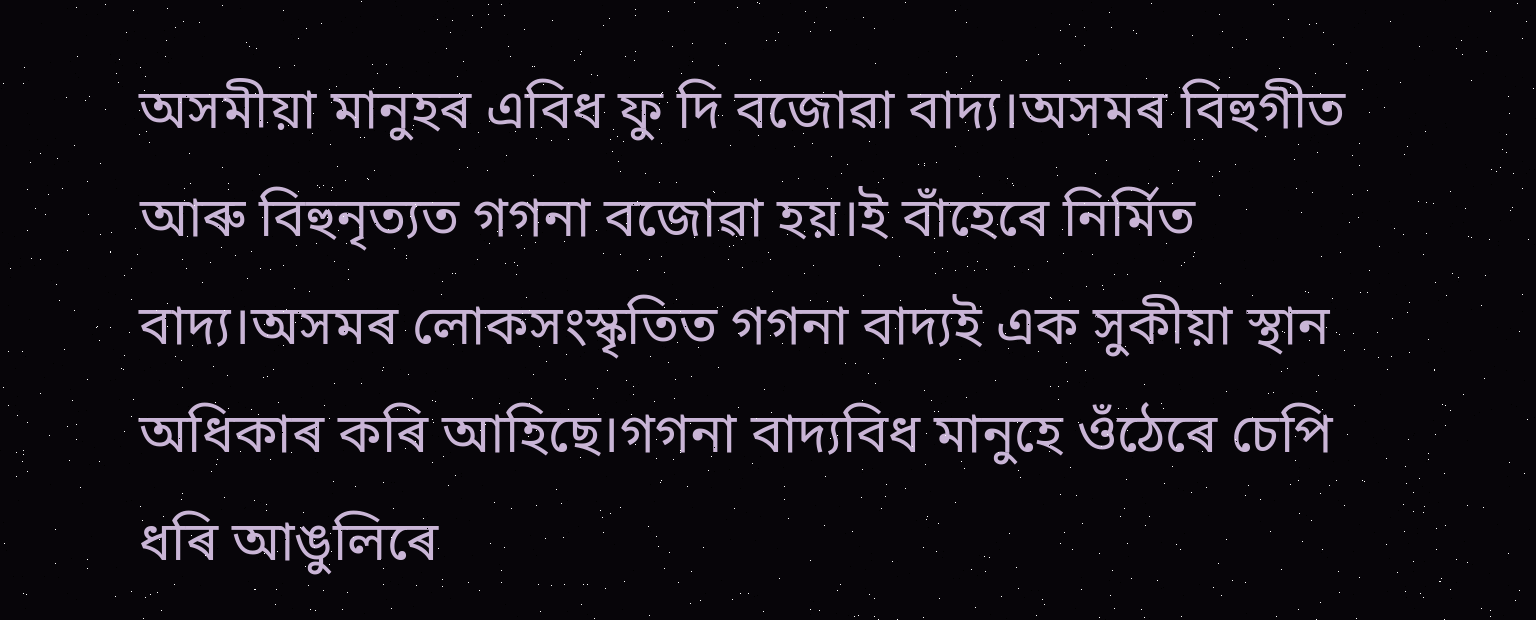অসমীয়া মানুহৰ এবিধ ফু দি বজোৱা বাদ্য।অসমৰ বিহুগীত আৰু বিহুনৃত্যত গগনা বজোৱা হয়।ই বাঁহেৰে নিৰ্মিত বাদ্য।অসমৰ লোকসংস্কৃতিত গগনা বাদ্যই এক সুকীয়া স্থান অধিকাৰ কৰি আহিছে।গগনা বাদ্যবিধ মানুহে ওঁঠেৰে চেপি ধৰি আঙুলিৰে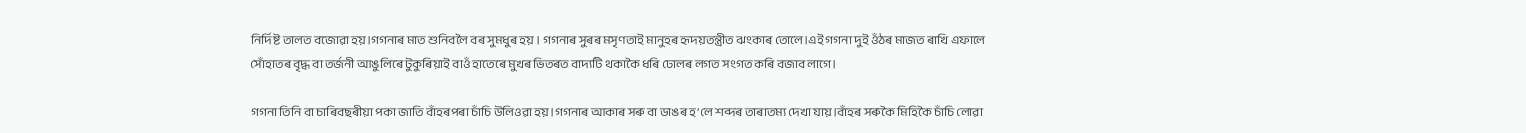নিৰ্দিষ্ট তালত বজোৱা হয়।গগনাৰ মাত শুনিবলৈ বৰ সুমধুৰ হয় । গগনাৰ সুৰৰ মসৃণতাই মানুহৰ হৃদয়তন্ত্ৰীত ঝংকাৰ তোলে।এই গগনা দুই ওঁঠৰ মাজত ৰাখি এফালে সোঁহাতৰ বৃদ্ধ বা তৰ্জনী আঙুলিৰে টুকুৰিয়াই বাওঁ হাতেৰে মুখৰ ভিতৰত বাদ্যটি থকাকৈ ধৰি ঢোলৰ লগত সংগত কৰি বজাব লাগে।

গগনা তিনি বা চাৰিবছৰীয়া পকা জাতি বাঁহৰপৰা চাঁচি উলিওৱা হয়।গগনাৰ আকাৰ সৰু বা ডাঙৰ হ’লে শব্দৰ তাৰাতম্য দেখা যায়।বাঁহৰ সৰুকৈ মিহিকৈ চাঁচি লোৱা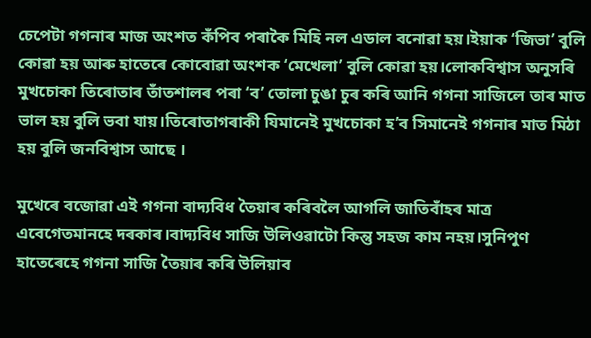চেপেটা গগনাৰ মাজ অংশত কঁপিব পৰাকৈ মিহি নল এডাল বনোৱা হয়।ইয়াক ‘জিভা’ বুলি কোৱা হয় আৰু হাতেৰে কোবোৱা অংশক ‘মেখেলা’ বুলি কোৱা হয়।লোকবিশ্বাস অনুসৰি মুখচোকা তিৰোতাৰ তাঁতশালৰ পৰা ‘ব’ তোলা চুঙা চুৰ কৰি আনি গগনা সাজিলে তাৰ মাত ভাল হয় বুলি ভবা যায়।তিৰোতাগৰাকী যিমানেই মুখচোকা হ’ব সিমানেই গগনাৰ মাত মিঠা হয় বুলি জনবিশ্বাস আছে ।

মুখেৰে বজোৱা এই গগনা বাদ্যবিধ তৈয়াৰ কৰিবলৈ আগলি জাতিবাঁহৰ মাত্ৰ এবেগেতমানহে দৰকাৰ।বাদ্যবিধ সাজি উলিওৱাটো কিন্তু সহজ কাম নহয়।সুনিপুণ হাতেৰেহে গগনা সাজি তৈয়াৰ কৰি উলিয়াব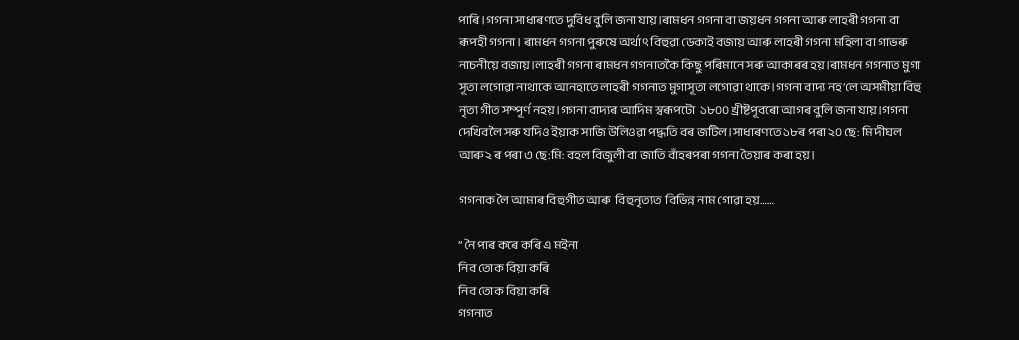পাৰি।গগনা সাধাৰণতে দুবিধ বুলি জনা যায়।ৰামধন গগনা বা জয়ধন গগনা আৰু লাহৰী গগনা বা ৰূপহী গগনা। ৰামধন গগনা পুৰুষে অৰ্থাৎ বিহুৱা ডেকাই বজায় আৰু লাহৰী গগনা মহিলা বা গাভৰু নাচনীয়ে বজায়।লাহৰী গগনা ৰামধন গগনাতকৈ কিছু পৰিমানে সৰু আকাৰৰ হয়।ৰামধন গগনাত মুগা সূতা লগোৱা নাথাকে আনহাতে লাহৰী গগনাত মুগাসূতা লগোৱা থাকে।গগনা বাদ্য নহ’লে অসমীয়া বিহু নৃত্য গীত সম্পূৰ্ণ নহয়।গগনা বাদ্যৰ আদিম স্বৰূপটো  ১৮০০ খ্ৰীষ্টপূবৰো আগৰ বুলি জনা যায়।গগনা দেখিবলৈ সৰু যদিও ইয়াক সাজি উলিওৱা পদ্ধতি বৰ জটিল।সাধাৰণতে ১৮ৰ পৰা ২০ ছে: মি দীঘল আৰু ২ ৰ পৰা ৩ ছে:মি: বহল বিজুলী বা জাতি বাঁহৰপৰা গগনা তৈয়াৰ কৰা হয়।

গগনাক লৈ আমাৰ বিহুগীত আৰু  বিহুনৃত্যত  বিভিন্ন নাম গোৱা হয়……

” নৈ পাৰ কৰে কৰি এ মইনা
নিব তোক বিয়া কৰি
নিব তোক বিয়া কৰি
গগনাত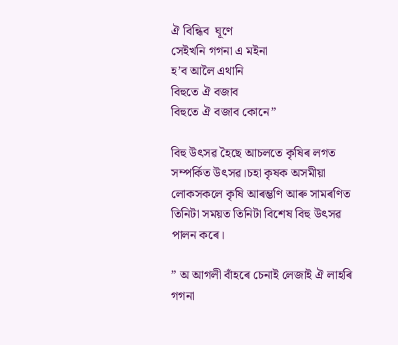ঐ বিন্ধিব  ঘূণে
সেইখনি গগনা এ মইনা
হ’ব আলৈ এথানি
বিহুতে ঐ বজাব
বিহুতে ঐ বজাব কোনে”

বিহু উৎসৱ হৈছে আচলতে কৃষিৰ লগত সম্পৰ্কিত উৎসৱ।চহা কৃষক অসমীয়া লোকসকলে কৃষি আৰম্ভণি আৰু সামৰণিত তিনিটা সময়ত তিনিটা বিশেষ বিহু উৎসৱ পালন কৰে।

” অ আগলী বাঁহৰে চেনাই লেজাই ঐ লাহৰি গগনা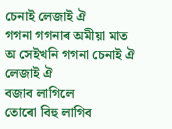চেনাই লেজাই ঐ
গগনা গগনাৰ অমীয়া মাত
অ সেইখনি গগনা চেনাই ঐ লেজাই ঐ
বজাব লাগিলে
তোৰো বিহু লাগিব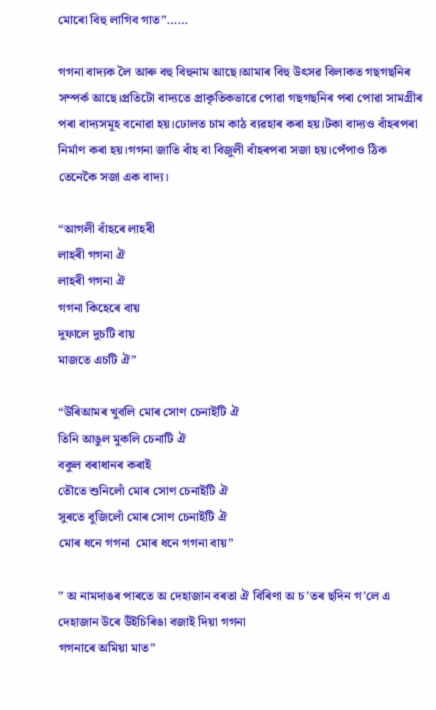মোৰো বিহু লাগিব গাত”……

গগনা বাদ্যক লৈ আৰু বহু বিহুনাম আছে।আমাৰ বিহু উৎসৱ বিলাকত গছগছনিৰ সম্পৰ্ক আছে।প্ৰতিটো বাদ্যতে প্ৰাকৃতিকভাৱে পোৱা গছগছনিৰ পৰা পোৱা সামগ্ৰীৰ পৰা বাদ্যসমূহ বনোৱা হয়।ঢোলত চাম কাঠ ব্যৱহাৰ কৰা হয়।টকা বাদ্যও বাঁহৰপৰা নিৰ্মাণ কৰা হয়।গগনা জাতি বাঁহ বা বিজুলী বাঁহৰপৰা সজা হয়।পেঁপাও ঠিক তেনেকৈ সজা এক বাদ্য।

“আগলী বাঁহৰে লাহৰী
লাহৰী গগনা ঐ
লাহৰী গগনা ঐ
গগনা কিহেৰে বায়
দুফালে দুচটি বায়
মাজতে এচটি ঐ”

“উৰিআমৰ খুবলি মোৰ সোণ চেনাইটি ঐ
তিনি আঙুল মুকলি চেনাটি ঐ
বকুল বৰাধানৰ কৰাই
তৌতে শুনিলোঁ মোৰ সোণ চেনাইটি ঐ
সুৰতে বুজিলোঁ মোৰ সোণ চেনাইটি ঐ
মোৰ ধনে গগনা  মোৰ ধনে গগনা বায়”

” অ নামদাঙৰ পাৰতে অ দেহাজান বৰতা ঐ বিৰিণা অ চ’তৰ ছদিন গ’লে এ দেহাজান উৰে উঁইচিৰিঙা বজাই দিয়া গগনা
গগনাৰে অমিয়া মাত”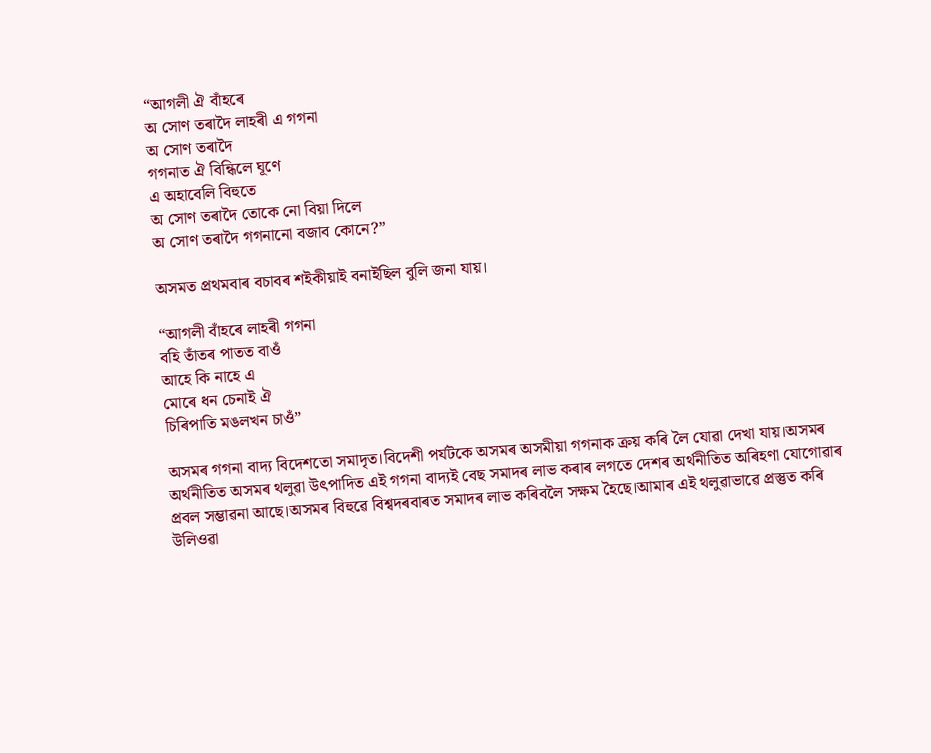“আগলী ঐ বাঁহৰে
অ সোণ তৰাদৈ লাহৰী এ গগনা
অ সোণ তৰাদৈ
গগনাত ঐ বিন্ধিলে ঘূণে
এ অহাবেলি বিহুতে
অ সোণ তৰাদৈ তোকে নো বিয়া দিলে
অ সোণ তৰাদৈ গগনানো বজাব কোনে?”

অসমত প্ৰথমবাৰ বচাবৰ শইকীয়াই বনাইছিল বুলি জনা যায়।

“আগলী বাঁহৰে লাহৰী গগনা
বহি তাঁতৰ পাতত বাওঁ
আহে কি নাহে এ
মোৰে ধন চেনাই ঐ
চিৰিপাতি মঙলখন চাওঁ”

অসমৰ গগনা বাদ্য বিদেশতো সমাদৃত।বিদেশী পৰ্যটকে অসমৰ অসমীয়া গগনাক ক্ৰয় কৰি লৈ যোৱা দেখা যায়।অসমৰ অৰ্থনীতিত অসমৰ থলুৱা উৎপাদিত এই গগনা বাদ্যই বেছ সমাদৰ লাভ কৰাৰ লগতে দেশৰ অৰ্থনীতিত অৰিহণা যোগোৱাৰ প্ৰবল সম্ভাৱনা আছে।অসমৰ বিহুৱে বিশ্বদৰবাৰত সমাদৰ লাভ কৰিবলৈ সক্ষম হৈছে।আমাৰ এই থলুৱাভাৱে প্ৰস্তুত কৰি উলিওৱা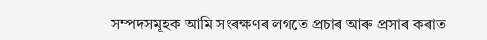সম্পদসমূহক আমি সংৰক্ষণৰ লগতে প্ৰচাৰ আৰু প্ৰসাৰ কৰাত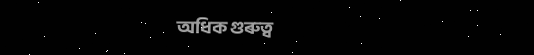অধিক গুৰুত্ব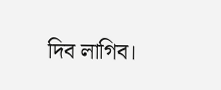দিব লাগিব।